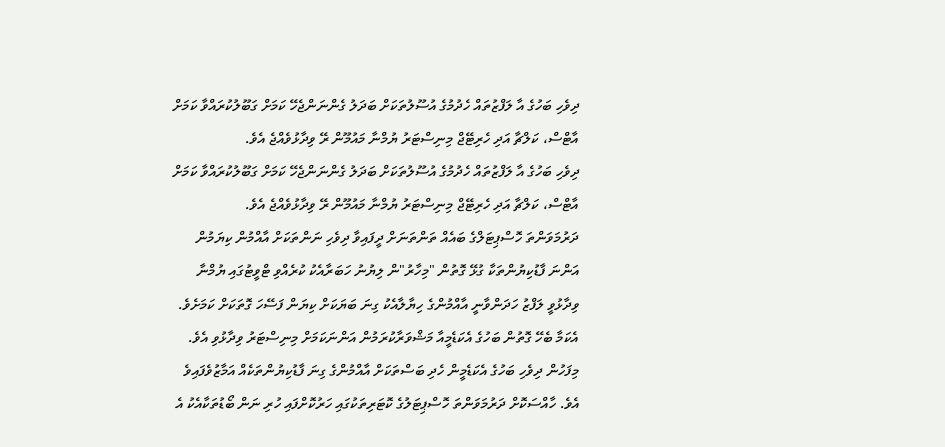ދިވެހި ބަހުގެ އާ ލަފްޒުތައް ހެދުމުގެ އުސޫލުތަކަށް ބަދަލު ގެންނަންޖެހޭ ކަމަށް ގަބޫލުކުރައްވާ ކަމަށް އާޓްސް، ކަލްޗާ އަދި ހެރިޓޭޖް މިނިސްޓަރު ޔުމްނާ މައުމޫން ރޭ ވިދާޅުވެއްޖެ އެވެ.
ދިވެހި ބަހުގެ އާ ލަފްޒުތައް ހެދުމުގެ އުސޫލުތަކަށް ބަދަލު ގެންނަންޖެހޭ ކަމަށް ގަބޫލުކުރައްވާ ކަމަށް އާޓްސް، ކަލްޗާ އަދި ހެރިޓޭޖް މިނިސްޓަރު ޔުމްނާ މައުމޫން ރޭ ވިދާޅުވެއްޖެ އެވެ.
ދަރުމަވަންތަ ހޮސްޕިޓަލްގެ ބައެއް ތަންތަނަށް ދީފައިވާ ދިވެހި ނަންތަކަށް އާއްމުން ކިޔަމުން އަންނަ ފާޑުކިޔުންތަކާ ގުޅޭ ގޮތުން "މިހާރު"ން ލިޔުނު ހަބަރާއެކު ކުރެއްވި ޓްވީޓުގައި ޔުމްނާ ވިދާޅުވީ ލަފްޒު ހަދަންވާނީ އާއްމުންގެ ހިޔާލާއެކު ގިނަ ބަޔަކަށް ކިޔަން ފަސޭހަ ގޮތަކަށް ކަމަށެވެ. އެކަމާ ބެހޭ ގޮތުން ބަހުގެ އެކަޑެމީއާ މަޝްވަރާކުރަމުން އަންނަކަމަށް މިނިސްޓަރު ވިދާޅުވި އެވެ.
މިފަހުން ދިވެހި ބަހުގެ އެކަޑެމީން ހެދި ބަސްތަކަށް އާއްމުންގެ ގިނަ ފާޑުކިޔުންތަކެއް އަމާޒުވެފައިވެ އެވެ. ހާއްސަކޮށް ދަރުމަވަންތަ ހޮސްޕިޓަލުގެ ކޮޓަރިތަކުގައި ހަރުކޮށްފައި ހުރި ނަން ބޯޑުތަކާއެކު އެ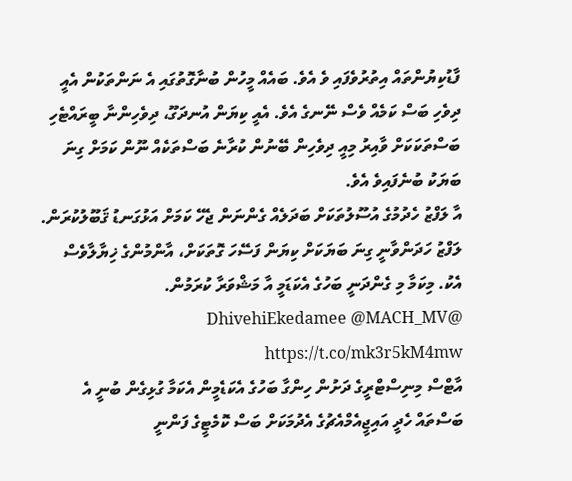ފާޑުކިޔުންތައް އިތުރުވެފައި ވެ އެވެ. ބައެއް މީހުން ބުނާގޮތުގައި އެ ނަންތަކުން އެއީ ދިވެހި ބަސް ކަމެއް ވެސް ނޭނގެ އެވެ. އެއީ ކިޔަން އުނދަގޫ، ދިވެހިންނާ ބީރައްޓެހި ބަސްތަކަކަށް ވާއިރު މިއީ ދިވެހިން ބޭނުން ކުރާނެ ބަސްތަކެއް ނޫން ކަމަށް ގިނަ ބަޔަކު ބުނެފައިވެ އެވެ.
އާ ލަފްޒު ހެދުމުގެ އުސޫލުތަކަށް ބަދަލެއް ގެންނަން ޖެހޭ ކަމަށް އަޅުގަނޑު ޤަބޫލުކުރަން. ލަފްޒު ހަދަންވާނީ ގިނަ ބަޔަކަށް ކިޔަން ފަސޭހަ ގޮތަކަށް، އާންމުންގެ ޚިޔާލާވެސް އެކު. މިކަމާ މި ގެންދަނީ ބަހުގެ އެކަޑަމީ އާ މަޝްވަރާ ކުރަމުން. @DhivehiEkedamee @MACH_MV https://t.co/mk3r5kM4mw
އާޓްސް މިނިސްޓްރީގެ ދަށުން ހިންގާ ބަހުގެ އެކަޑެމީން އެކަމާ ގުޅިގެން ބުނީ އެ ބަސްތައް ހެދީ އައިޖީއެމްއެޗުގެ އެދުމަކަށް ބަސް ކޮމެޓީގެ ފަންނީ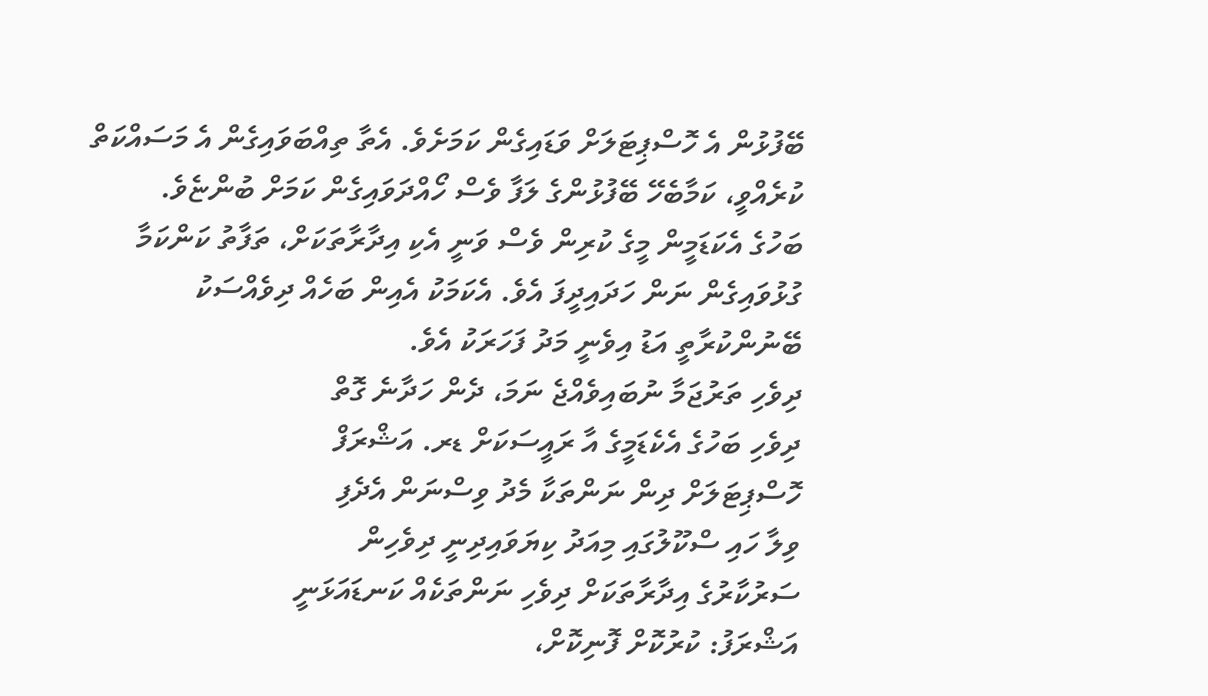ބޭފުޅުން އެ ހޮސްޕިޓަލަށް ވަޑައިގެން ކަމަށެވެ. އެތާ ތިއްބަވައިގެން އެ މަސައްކަތް ކުރެއްވީ، ކަމާބެހޭ ބޭފުޅުންގެ ލަފާ ވެސް ހޯއްދަވައިގެން ކަމަށް ބުންޏެވެ.
ބަހުގެ އެކަޑަމީން މީގެ ކުރިން ވެސް ވަނީ އެކި އިދާރާތަކަށް، ތަފާތު ކަންކަމާ ގުޅުވައިގެން ނަން ހަދައިދީފަ އެވެ. އެކަމަކު އެއިން ބަހެއް ދިވެއްސަކު ބޭނުންކުރާތީ އަޑު އިވެނީ މަދު ފަހަރަކު އެވެ.
ދިވެހި ތަރުޖަމާ ނުބައިވެއްޖެ ނަމަ، ދެން ހަދާނެ ގޮތް
ދިވެހި ބަހުގެ އެކެޑަމީގެ އާ ރައީސަކަށް ޑރ. އަޝްރަފް
ހޮސްޕިޓަލަށް ދިން ނަންތަކާ މެދު ވިސްނަން އެދެފި
ވިލާ ހައި ސްކޫލުގައި މިއަދު ކިޔަވައިދިނީ ދިވެހިން
ސަރުކާރުގެ އިދާރާތަކަށް ދިވެހި ނަންތަކެއް ކަނޑައަޅަނީ
އަޝްރަފު: ކުރުކޮށް ފޮނިކޮށް،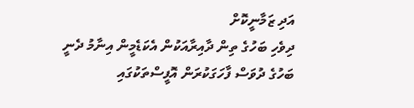އަދި ޒަމާނީކޮށް
ދިވެހި ބަހުގެ ތިން ދާއިރާއަކުން އެކަޑެމީން އިނާމު ދެނީ
ބަހުގެ ދުވަސް ފާހަގަކުރަން އޮފީސްތަކުގައި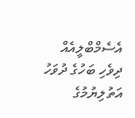އެސެމްބްލީއެއް
ދިވެހި ބަހުގެ ދުވަހު އަތުލިޔުމުގެ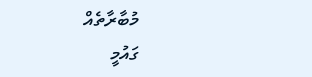މުބާރާތެއް
ގައުމީ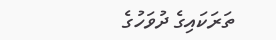ތަރަކައިގެ ދުވަހުގެ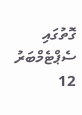ގޮތުގައި ސެޕްޓެމްބަރު 12